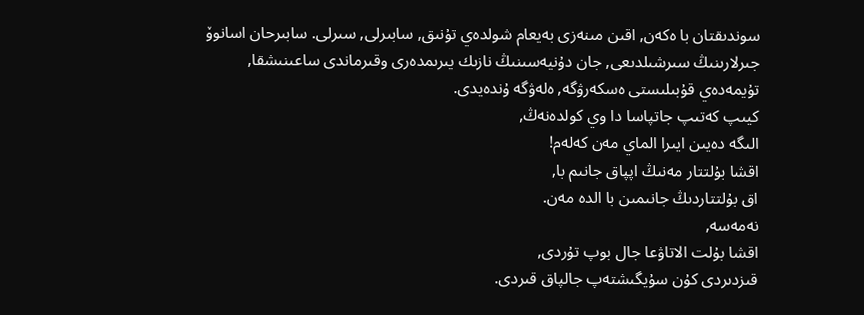سوندىقتان با ەكەن, اقىن مىنەزى بەيعام شولدەي تۇنىق, سابىرلى, سىرلى. سابىرحان اسانوۆ جىرلارىنىڭ سىرشىلدىعى, جان دۇنيەسىنىڭ نازىك يىرىمدەرى وقىرماندى ساعىنىشقا, تۇيمەدەي قۇبىلىستى ەسكەرۋگە, ەلەۋگە ۇندەيدى.
كيىپ كەتىپ جاتپاسا دا وي كولدەنەڭ,
الىگە دەيىن ايىرا الماي مەن كەلەم!
اقشا بۇلتتار مەنىڭ اپپاق جانىم با,
اق بۇلتتاردىڭ جانىمىن با الدە مەن.
نەمەسە,
اقشا بۇلت الاتاۋعا جال بوپ تۇردى,
قىزدىردى كۇن سۇيگىشتەپ جالپاق قىردى.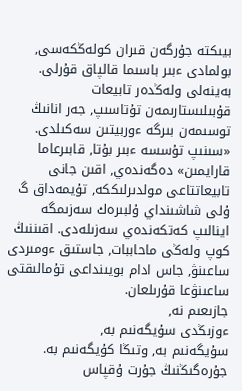بيىكتە جۇرگەن قىران كولەڭكەسى,
بولمادى ءبىر باسىما قالپاق قۇرلى.
بەينەلى ولەڭدەر تابيعات قۇبىلىستارىمەن تۇتاسىپ, جەر انانىڭ توسىمەن بىرگە ءوربيتىن سەكىلدى. «سىنىپ تۇسسە ءبىر بۇتا, قابىرعاما قارايمىن» دەگەندەي, اقىن جانى تابيعاتتاعى مولدىرلىككە, تۇيمەداق گ ۇلى شاشىنداي ۇلبىرەك سەزىمگە اينالىپ كەتكەندەي سەزىلەدى. اقىننىڭ كوپ ولەڭى ماحاببات, جاستىق ءومىردى ساعىنۋ, جاس ادام بويىنداعى تۇمالىقتى ساعىنۋعا قۇرىلعان.
جازىعىم نە,
ءوزىڭدى سۇيگەنىم بە,
سۇيگەنىم بە, وتىڭا كۇيگەنىم بە.
جۇرەگىڭنىڭ جۇرت ۇقپاس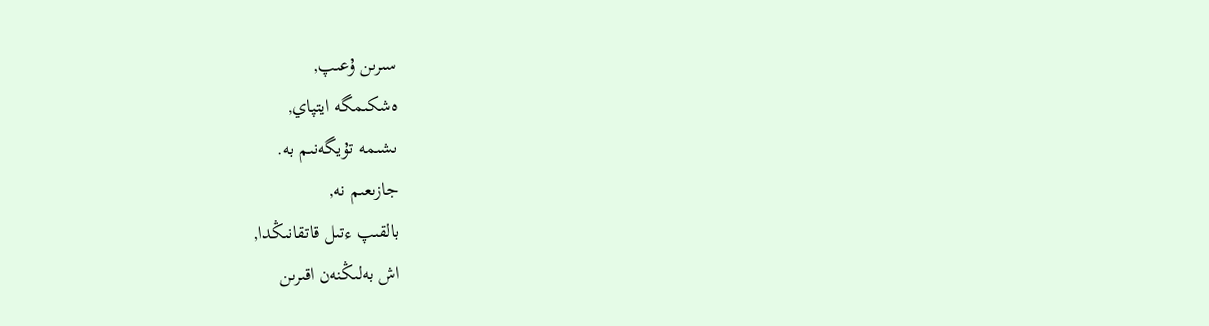سىرىن ۇعىپ,
ەشكىمگە ايتپاي,
ىشىمە تۇيگەنىم بە.
جازىعىم نە,
بالقىپ ءتىل قاتقانىڭدا,
اش بەلىڭنەن اقىرىن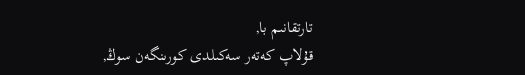تارتقانىم با,
قۇلاپ كەتەر سەكىلدى كورىنگەن سوڭ,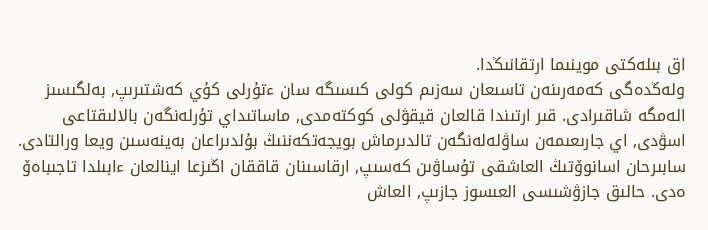اق بىلەكتى موينىما ارتقانىڭدا.
ولەڭدەگى كەمەرىنەن تاسىعان سەزىم كولى كىسىگە سان ءتۇرلى كۇي كەشتىرىپ, بەلگىسىز الەمگە شاقىرادى. قىر ارتىندا قالعان قيقۋلى كوكتەمدى, ماساتىداي تۇرلەنگەن بالالىقتاعى اسۋدى, اي جارىعىمەن ساۋلەلەنگەن تالدىرماش بويجەتكەننىڭ بۇلدىراعان بەينەسىن ويعا ورالتادى.
سابىرحان اسانوۆتىڭ العاشقى تۇساۋىن كەسىپ, ارقاسىنان قاققان اڭىزعا اينالعان ءابىلدا تاجىباەۆ ەدى. حالىق جازۋشىسى العىسوز جازىپ, العاش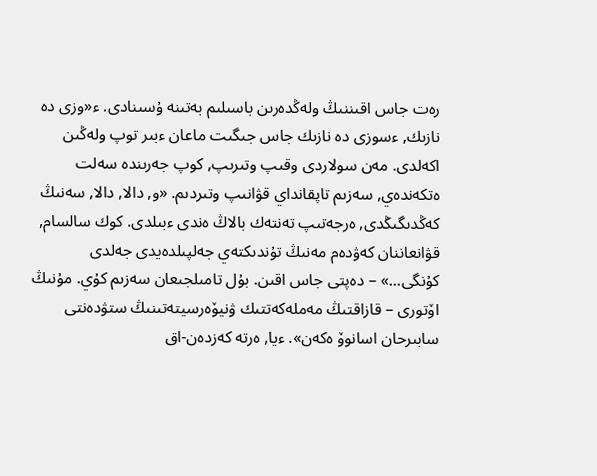رەت جاس اقىننىڭ ولەڭدەرىن باسىلىم بەتىنە ۇسىنادى. ء«وزى دە نازىك, ءسوزى دە نازىك جاس جىگىت ماعان ءبىر توپ ولەڭىن اكەلدى. مەن سولاردى وقىپ وتىرىپ, كوپ جەرىندە سەلت ەتكەندەي, سەزىم تاپقانداي قۋانىپ وتىردىم. «و, دالا, دالا, سەنىڭ كەڭدىگىڭدى, ەرجەتىپ تەنتەك بالاڭ ەندى ءبىلدى. كوك سالسام, قۋانعاننان كەۋدەم مەنىڭ تۇندىكتەي جەلپىلدەيدى جەلدى كۇنگى...» – دەپتى جاس اقىن. بۇل تامىلجىعان سەزىم كۇي. مۇنىڭ اۆتورى – قازاقتىڭ مەملەكەتتىك ۋنيۆەرسيتەتىنىڭ ستۋدەنتى سابىرحان اسانوۆ ەكەن». ءيا, ەرتە كەزدەن-اق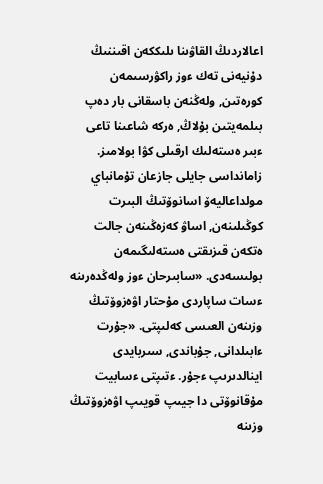اعالاردىڭ القاۋىنا ىلىككەن اقىننىڭ دۇنيەنى تەك ءوز راكۋرسىمەن كورەتىن, ولەڭنەن باسقانى بار دەپ بىلمەيتىن بۇلاڭ, ەركە شاعىنا تاعى ءبىر ەستەلىك ارقىلى كۋا بولامىز. زامانداسى جايلى جازعان تۇمانباي مولداعاليەۆ اسانوۆتىڭ البىرت كوڭىلىنەن, اساۋ كەزەڭىنەن جالت ەتكەن قىزىقتى ەستەلىگىمەن بولىسەدى. «سابىرحان ءوز ولەڭدەرىنە ءسات ساپاردى مۇحتار اۋەزوۆتىڭ وزىنەن العىسى كەلىپتى. «جۇرت ءابىلدانى, جۇباندى, سىربايدى اينالدىرىپ ءجۇر. ءتىپتى ءسابيت مۇقانوۆتى دا جيىپ قويىپ اۋەزوۆتىڭ وزىنە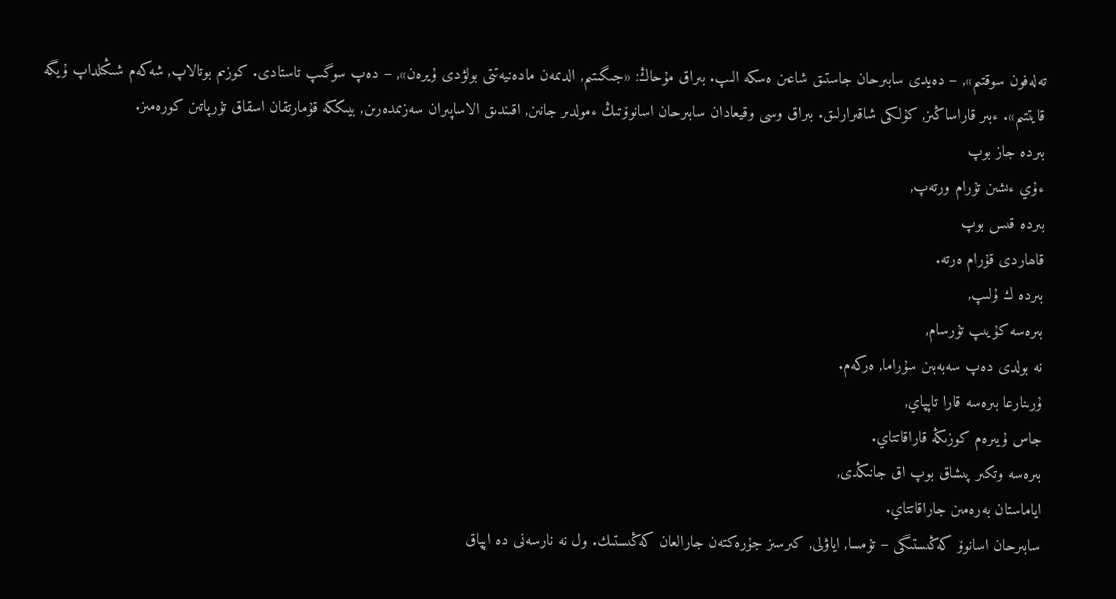تەلەفون سوقتىم», – دەيدى سابىرحان جاستىق شاعىن ەسكە الىپ. بىراق مۇحاڭ: «جىگىتىم, الدىمەن مادەنيەتتى بولۋدى ۇيرەن», – دەپ سوگىپ تاستادى. كوزىم بوتالاپ, شەكەم شىڭىلداپ ۇيگە قايتتىم». ءبىر قاراساڭىز, كۇلكى شاقىرارلىق. بىراق وسى وقيعادان سابىرحان اسانوۆتىڭ ءمولدىر جانىن, اقىندىق الاساپىران سەزىمدەرىن, بيىككە قۇمارتقان اسقاق تۇرپاتىن كورەمىز.
بىردە جاز بوپ
ءۇي ءىشىن تۇرام ورتەپ,
بىردە قىس بوپ
قاھاردى قۇرام ەرتە.
بىردە ك ۇلىپ,
بىرەسە كۇيىپ تۇرسام,
نە بولدى دەپ سەبەبىن سۇراما, ەركەم.
ۇرىنارعا بىرەسە قارا تاپپاي,
جاس ۇيىرەم كوزىڭە قاراقاتتاي.
بىرەسە وتكىر پىشاق بوپ اق جانىڭدى,
اياماستان بەرەمىن جاراقاتتاي.
سابىرحان اسانوۆ كەڭىستىگى – تۇمسا, اياۋلى, كىرسىز جۇرەكتەن جارالعان كەڭىستىك. ول نە نارسەنى دە اپپاق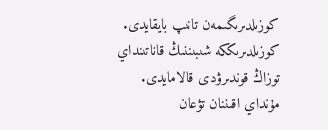كوزىلدىرىگىمەن تانىپ بايقايدى. كوزىلدىرىككە شىبىننىڭ قاناتىنداي توزاڭ قوندىرۋدى قالامايدى. مۇنداي اقىننان تۋعان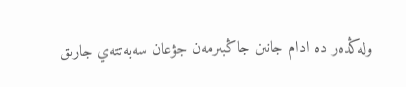ولەڭدەر دە ادام جانىن جاڭبىرمەن جۋعان سەبەتتەي جارىق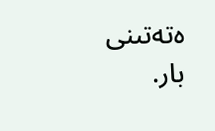ەتەتىنى بار.